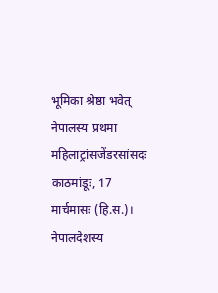भूमिका श्रेष्ठा भवेत् नेपालस्य प्रथमा महिलाट्रांसजेंडरसांसदः
काठमांडूः, 17 मार्चमासः (हि.स.)। नेपालदेशस्य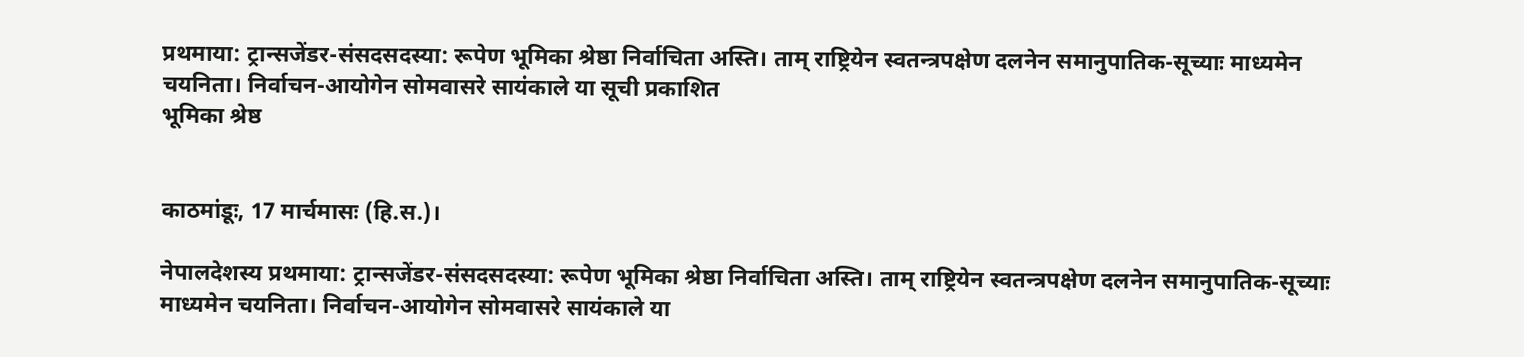प्रथमाया: ट्रान्सजेंडर-संसदसदस्या: रूपेण भूमिका श्रेष्ठा निर्वाचिता अस्ति। ताम् राष्ट्रियेन स्वतन्त्रपक्षेण दलनेन समानुपातिक-सूच्याः माध्यमेन चयनिता। निर्वाचन-आयोगेन सोमवासरे सायंकाले या सूची प्रकाशित
भूमिका श्रेष्ठ


काठमांडूः, 17 मार्चमासः (हि.स.)।

नेपालदेशस्य प्रथमाया: ट्रान्सजेंडर-संसदसदस्या: रूपेण भूमिका श्रेष्ठा निर्वाचिता अस्ति। ताम् राष्ट्रियेन स्वतन्त्रपक्षेण दलनेन समानुपातिक-सूच्याः माध्यमेन चयनिता। निर्वाचन-आयोगेन सोमवासरे सायंकाले या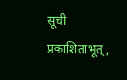सूची प्रकाशिताभूत्,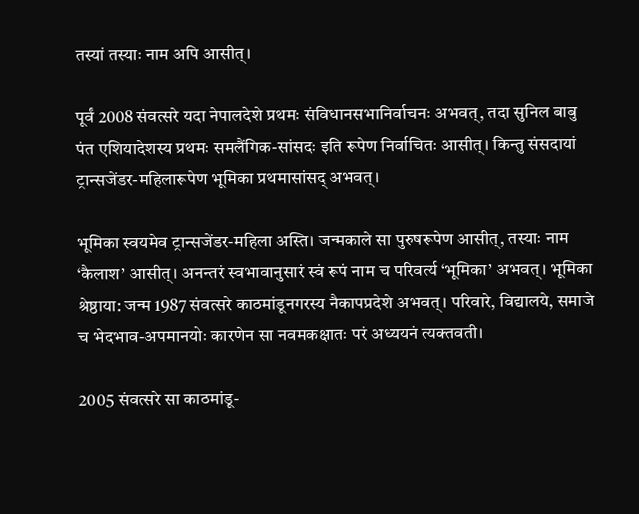तस्यां तस्याः नाम अपि आसीत्।

पूर्वं 2008 संवत्सरे यदा नेपालदेशे प्रथमः संविधानसभानिर्वाचनः अभवत्, तदा सुनिल बाबु पंत एशियादेशस्य प्रथमः समलैंगिक-सांसदः इति रूपेण निर्वाचितः आसीत्। किन्तु संसदायां ट्रान्सजेंडर-महिलारूपेण भूमिका प्रथमासांसद् अभवत्।

भूमिका स्वयमेव ट्रान्सजेंडर-महिला अस्ति। जन्मकाले सा पुरुषरूपेण आसीत्, तस्याः नाम ‘कैलाश’ आसीत्। अनन्तरं स्वभावानुसारं स्वं रूपं नाम च परिवर्त्य ‘भूमिका’ अभवत्। भूमिका श्रेष्ठाया: जन्म 1987 संवत्सरे काठमांडूनगरस्य नैकापप्रदेशे अभवत्। परिवारे, विद्यालये, समाजे च भेदभाव-अपमानयोः कारणेन सा नवमकक्षातः परं अध्ययनं त्यक्तवती।

2005 संवत्सरे सा काठमांडू-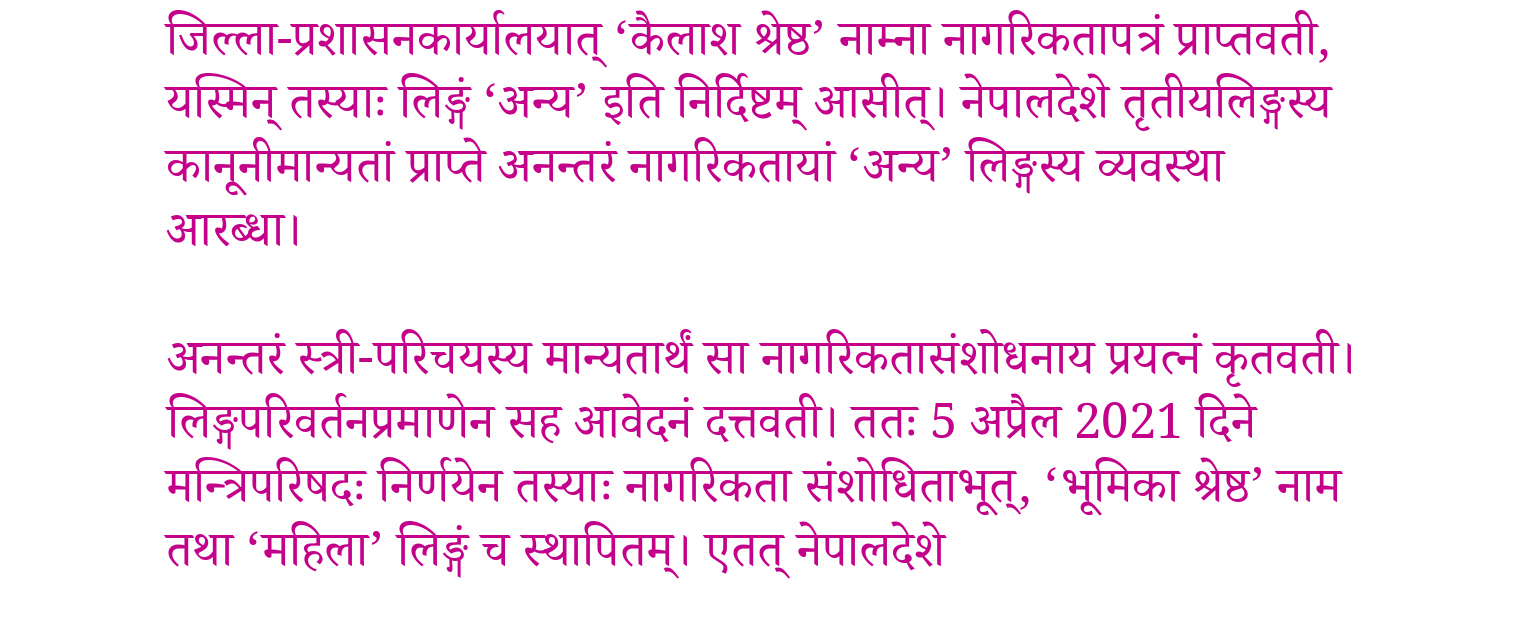जिल्ला-प्रशासनकार्यालयात् ‘कैलाश श्रेष्ठ’ नाम्ना नागरिकतापत्रं प्राप्तवती, यस्मिन् तस्याः लिङ्गं ‘अन्य’ इति निर्दिष्टम् आसीत्। नेपालदेशे तृतीयलिङ्गस्य कानूनीमान्यतां प्राप्ते अनन्तरं नागरिकतायां ‘अन्य’ लिङ्गस्य व्यवस्था आरब्धा।

अनन्तरं स्त्री-परिचयस्य मान्यतार्थं सा नागरिकतासंशोधनाय प्रयत्नं कृतवती। लिङ्गपरिवर्तनप्रमाणेन सह आवेदनं दत्तवती। ततः 5 अप्रैल 2021 दिने मन्त्रिपरिषदः निर्णयेन तस्याः नागरिकता संशोधिताभूत्, ‘भूमिका श्रेष्ठ’ नाम तथा ‘महिला’ लिङ्गं च स्थापितम्। एतत् नेपालदेशे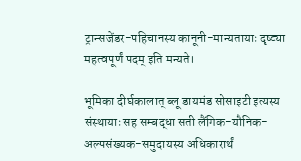ट्रान्सजेंडर-पहिचानस्य कानूनी-मान्यतायाः दृष्ट्या महत्वपूर्णं पदम् इति मन्यते।

भूमिका दीर्घकालात् ब्लू डायमंड सोसाइटी इत्यस्य संस्थायाः सह सम्बद्धा सती लैंगिक-यौनिक-अल्पसंख्यक-समुदायस्य अधिकारार्थं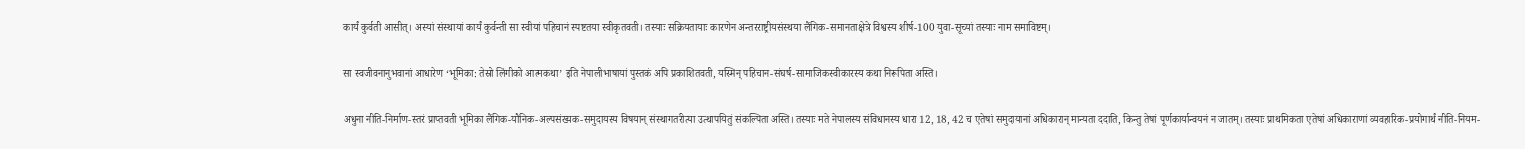कार्यं कुर्वती आसीत्। अस्यां संस्थायां कार्यं कुर्वन्ती सा स्वीयां पहिचानं स्पष्टतया स्वीकृतवती। तस्याः सक्रियतायाः कारणेन अन्तरराष्ट्रीयसंस्थया लैंगिक-समानताक्षेत्रे विश्वस्य शीर्ष-100 युवा-सूच्यां तस्याः नाम समाविष्टम्।

सा स्वजीवनानुभवानां आधारेण ‘भूमिका: तेस्रो लिंगीको आत्मकथा’ इति नेपालीभाषायां पुस्तकं अपि प्रकाशितवती, यस्मिन् पहिचान-संघर्ष-सामाजिकस्वीकारस्य कथा निरूपिता अस्ति।

अधुना नीति-निर्माण-स्तरं प्राप्तवती भूमिका लैंगिक-यौनिक-अल्पसंख्यक-समुदायस्य विषयान् संस्थागतरीत्या उत्थापयितुं संकल्पिता अस्ति। तस्याः मते नेपालस्य संविधानस्य धारा 12, 18, 42 च एतेषां समुदायानां अधिकारान् मान्यता ददाति, किन्तु तेषां पूर्णकार्यान्वयनं न जातम्। तस्याः प्राथमिकता एतेषां अधिकाराणां व्यवहारिक-प्रयोगार्थं नीति-नियम-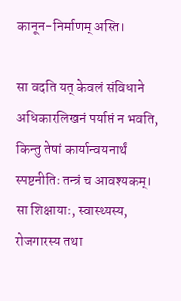कानून-निर्माणम् अस्ति।

सा वदति यत् केवलं संविधाने अधिकारलिखनं पर्याप्तं न भवति, किन्तु तेषां कार्यान्वयनार्थं स्पष्टनीतिः तन्त्रं च आवश्यकम्। सा शिक्षायाः, स्वास्थ्यस्य, रोजगारस्य तथा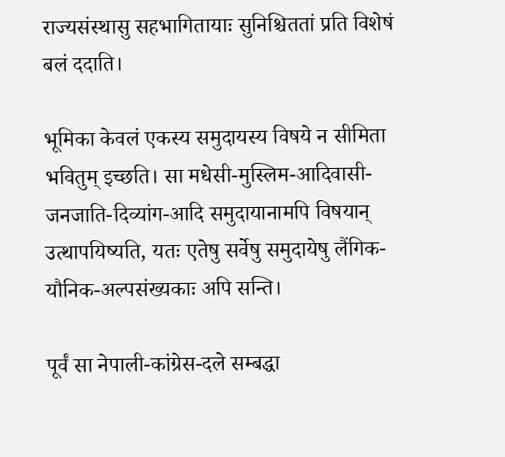राज्यसंस्थासु सहभागितायाः सुनिश्चिततां प्रति विशेषं बलं ददाति।

भूमिका केवलं एकस्य समुदायस्य विषये न सीमिता भवितुम् इच्छति। सा मधेसी-मुस्लिम-आदिवासी-जनजाति-दिव्यांग-आदि समुदायानामपि विषयान् उत्थापयिष्यति, यतः एतेषु सर्वेषु समुदायेषु लैंगिक-यौनिक-अल्पसंख्यकाः अपि सन्ति।

पूर्वं सा नेपाली-कांग्रेस-दले सम्बद्धा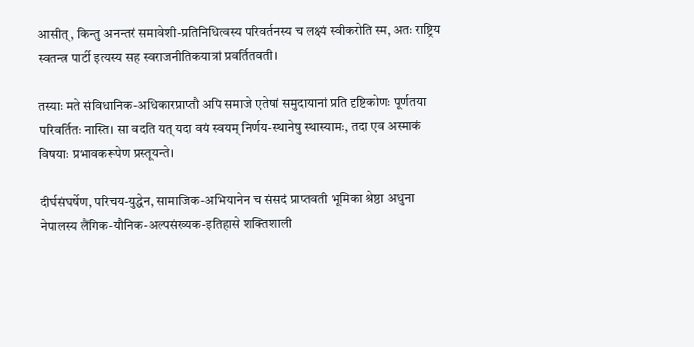आसीत्, किन्तु अनन्तरं समावेशी-प्रतिनिधित्वस्य परिवर्तनस्य च लक्ष्यं स्वीकरोति स्म, अतः राष्ट्रिय स्वतन्त्र पार्टी इत्यस्य सह स्वराजनीतिकयात्रां प्रवर्तितवती।

तस्याः मते संविधानिक-अधिकारप्राप्तौ अपि समाजे एतेषां समुदायानां प्रति दृष्टिकोणः पूर्णतया परिवर्तितः नास्ति। सा वदति यत् यदा वयं स्वयम् निर्णय-स्थानेषु स्थास्यामः, तदा एव अस्माकं विषयाः प्रभावकरूपेण प्रस्तूयन्ते।

दीर्घसंघर्षेण, परिचय-युद्धेन, सामाजिक-अभियानेन च संसदं प्राप्तवती भूमिका श्रेष्ठा अधुना नेपालस्य लैंगिक-यौनिक-अल्पसंख्यक-इतिहासे शक्तिशाली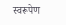स्वरूपेण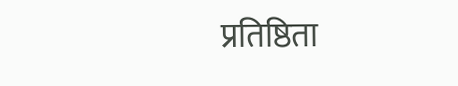प्रतिष्ठिता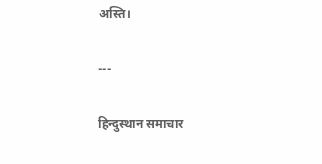अस्ति।

---

हिन्दुस्थान समाचार